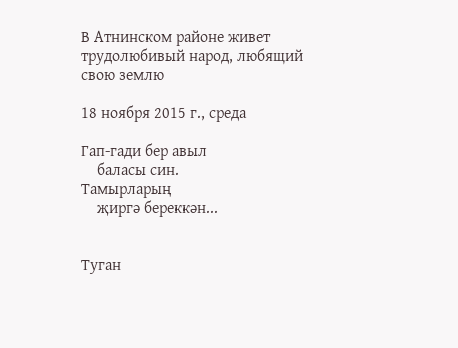В Атнинском районе живет трудолюбивый народ, любящий свою землю

18 ноября 2015 г., среда

Гап-гади бер авыл
    баласы син.
Тамырларың
    җиргә береккән...


Туган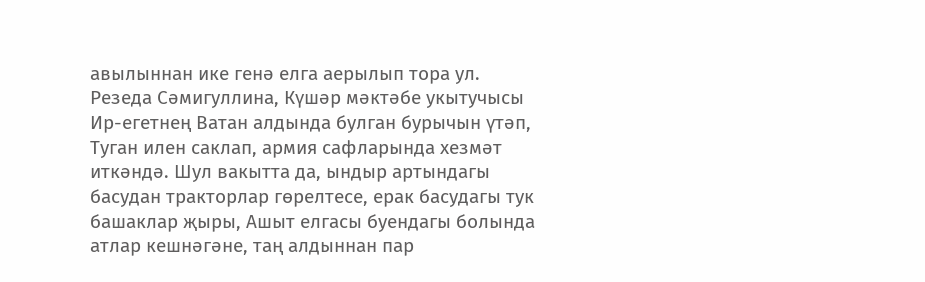авылыннан ике генә елга аерылып тора ул.
Резеда Сәмигуллина, Күшәр мәктәбе укытучысы
Ир-егетнең Ватан алдында булган бурычын үтәп, Туган илен саклап, армия сафларында хезмәт иткәндә. Шул вакытта да, ындыр артындагы басудан тракторлар гөрелтесе, ерак басудагы тук башаклар җыры, Ашыт елгасы буендагы болында атлар кешнәгәне, таң алдыннан пар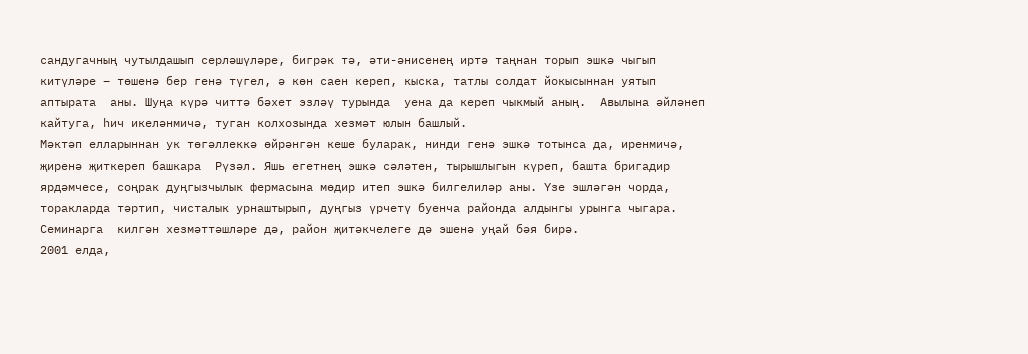сандугачның чутылдашып серләшүләре, бигрәк тә, әти-әнисенең иртә таңнан торып эшкә чыгып китүләре – төшенә бер генә түгел, ә көн саен кереп, кыска, татлы солдат йокысыннан уятып аптырата  аны. Шуңа күрә читтә бәхет эзләү турында  уена да кереп чыкмый аның.  Авылына әйләнеп кайтуга, һич икеләнмичә, туган колхозында хезмәт юлын башлый.
Мәктәп елларыннан ук төгәллеккә өйрәнгән кеше буларак, нинди генә эшкә тотынса да, иренмичә, җиренә җиткереп башкара  Рүзәл. Яшь егетнең эшкә сәләтен, тырышлыгын күреп, башта бригадир ярдәмчесе, соңрак дуңгызчылык фермасына мөдир итеп эшкә билгелиләр аны. Үзе эшләгән чорда, торакларда тәртип, чисталык урнаштырып, дуңгыз үрчетү буенча районда алдынгы урынга чыгара. Семинарга  килгән хезмәттәшләре дә, район җитәкчелеге дә эшенә уңай бәя бирә.
2001 елда,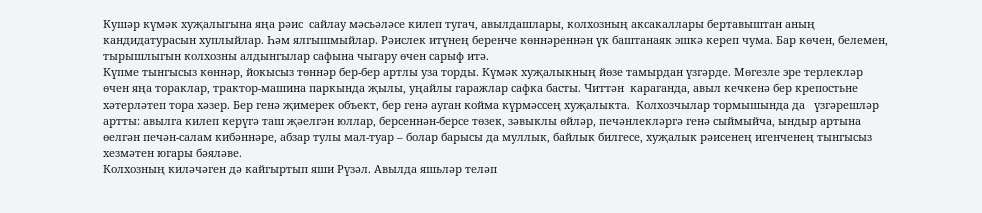Кушәр күмәк хуҗалыгына яңа рәис  сайлау мәсьәләсе килеп тугач, авылдашлары, колхозның аксакаллары бертавыштан аның кандидатурасын хуплыйлар. Һәм ялгышмыйлар. Рәислек итүнең беренче көннәреннән үк баштанаяк эшкә кереп чума. Бар көчен, белемен, тырышлыгын колхозны алдынгылар сафына чыгару өчен сарыф итә.
Күпме тынгысыз көннәр, йокысыз төннәр бер-бер артлы уза торды. Күмәк хуҗалыкның йөзе тамырдан үзгәрде. Мөгезле эре терлекләр өчен яңа тораклар, трактор-машина паркында җылы, уңайлы гаражлар сафка басты. Читтән  караганда, авыл кечкенә бер крепостьне хәтерләтеп тора хәзер. Бер генә җимерек объект, бер генә ауган койма күрмәссең хуҗалыкта.  Колхозчылар тормышында да   үзгәрешләр артты: авылга килеп керүгә таш җәелгән юллар, берсеннән-берсе төзек, зәвыклы өйләр, печәнлекләргә генә сыймыйча, ындыр артына өелгән печән-салам кибәннәре, абзар тулы мал-туар – болар барысы да муллык, байлык билгесе, хуҗалык рәисенең игенченең тынгысыз хезмәтен югары бәяләве.
Колхозның киләчәген дә кайгыртып яши Рүзәл. Авылда яшьләр теләп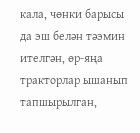кала, чөнки барысы да эш белән тәэмин ителгән, өр-яңа тракторлар ышанып тапшырылган,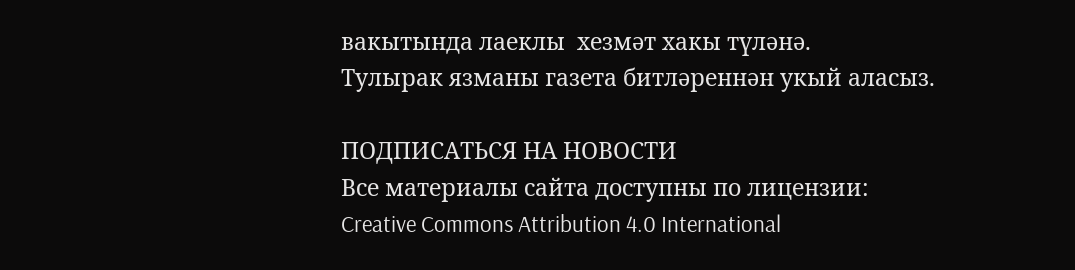вакытында лаеклы  хезмәт хакы түләнә.
Тулырак язманы газета битләреннән укый аласыз.

ПОДПИСАТЬСЯ НА НОВОСТИ
Все материалы сайта доступны по лицензии:
Creative Commons Attribution 4.0 International